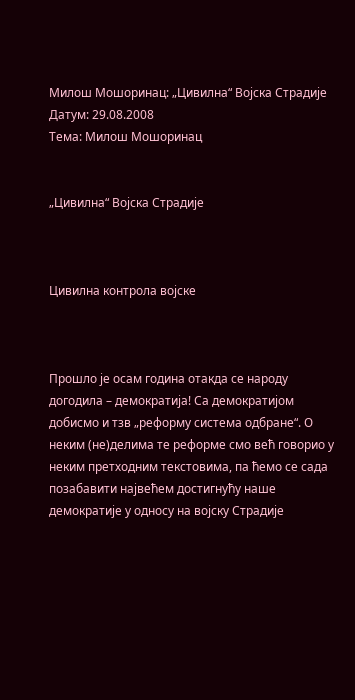Милош Мошоринац: „Цивилна“ Војска Страдије
Датум: 29.08.2008
Тема: Милош Мошоринац


„Цивилна“ Војска Страдије



Цивилна контрола војске



Прошло је осам година отакда се народу догодила – демократија! Са демократијом добисмо и тзв „реформу система одбране“. О неким (не)делима те реформе смо већ говорио у неким претходним текстовима, па ћемо се сада позабавити највећем достигнућу наше демократије у односу на војску Страдије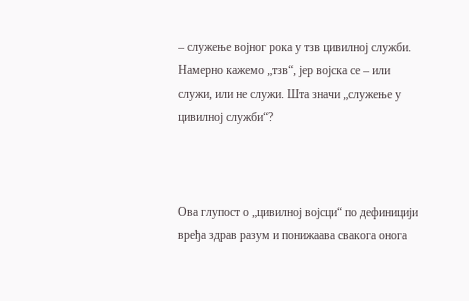– служење војног рока у тзв цивилној служби. Намерно кажемо „тзв“, јер војска се – или служи, или не служи. Шта значи „служење у цивилној служби“?



Ова глупост о „цивилној војсци“ по дефиницији вређа здрав разум и понижаава свакога онога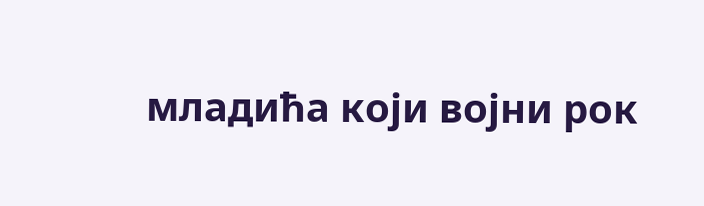младића који војни рок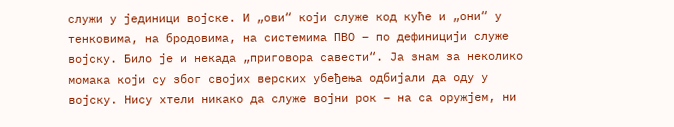служи у јединици војске. И „ови“ који служе код куће и „они“ у тенковима, на бродовима, на системима ПВО – по дефиницији служе војску. Било је и некада „приговора савести“. Ја знам за неколико момака који су због својих верских убеђења одбијали да оду у војску. Нису хтели никако да служе војни рок – на са оружјем, ни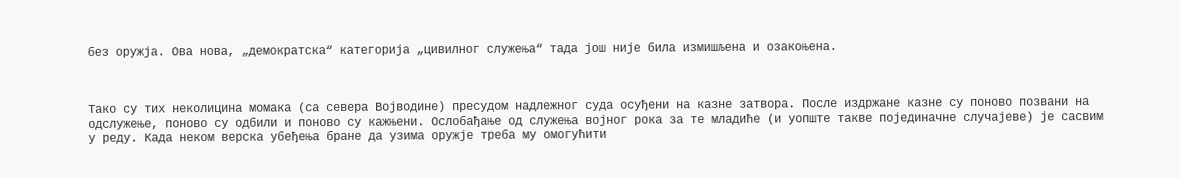без оружја. Ова нова, „демократска“ категорија „цивилног служења“ тада још није била измишљена и озакоњена.



Тако су тих неколицина момака (са севера Војводине) пресудом надлежног суда осуђени на казне затвора. После издржане казне су поново позвани на одслужење, поново су одбили и поново су кажњени. Ослобађање од служења војног рока за те младиће (и уопште такве појединачне случајеве) је сасвим у реду. Када неком верска убеђења бране да узима оружје треба му омогућити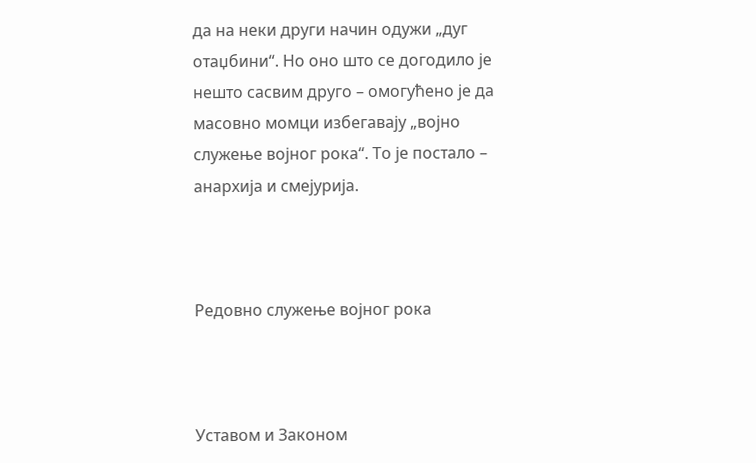да на неки други начин одужи „дуг отаџбини“. Но оно што се догодило је нешто сасвим друго – омогућено је да масовно момци избегавају „војно служење војног рока“. То је постало – анархија и смејурија.



Редовно служење војног рока



Уставом и Законом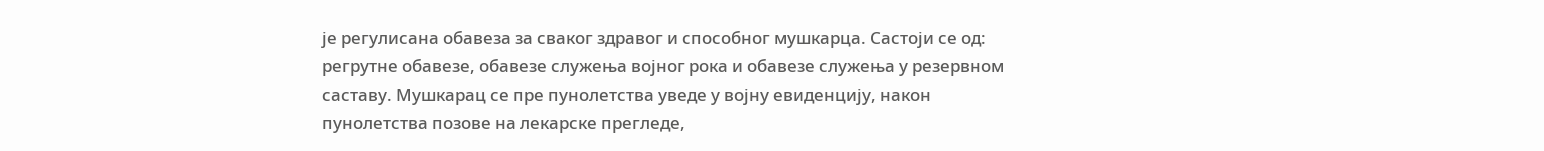је регулисана обавеза за сваког здравог и способног мушкарца. Састоји се од: регрутне обавезе, обавезе служења војног рока и обавезе служења у резервном саставу. Мушкарац се пре пунолетства уведе у војну евиденцију, након пунолетства позове на лекарске прегледе,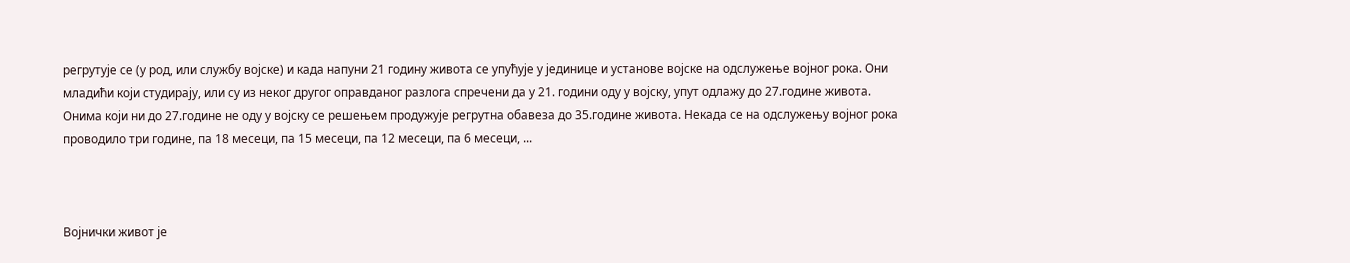регрутује се (у род, или службу војске) и када напуни 21 годину живота се упућује у јединице и установе војске на одслужење војног рока. Они младићи који студирају, или су из неког другог оправданог разлога спречени да у 21. години оду у војску, упут одлажу до 27.године живота. Онима који ни до 27.године не оду у војску се решењем продужује регрутна обавеза до 35.године живота. Некада се на одслужењу војног рока проводило три године, па 18 месеци, па 15 месеци, па 12 месеци, па 6 месеци, ...



Војнички живот је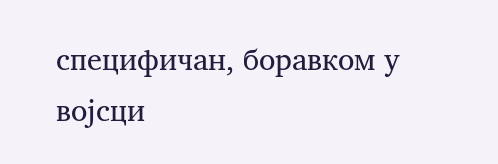специфичан, боравком у војсци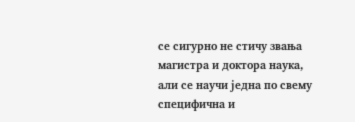се сигурно не стичу звања магистра и доктора наука, али се научи једна по свему специфична и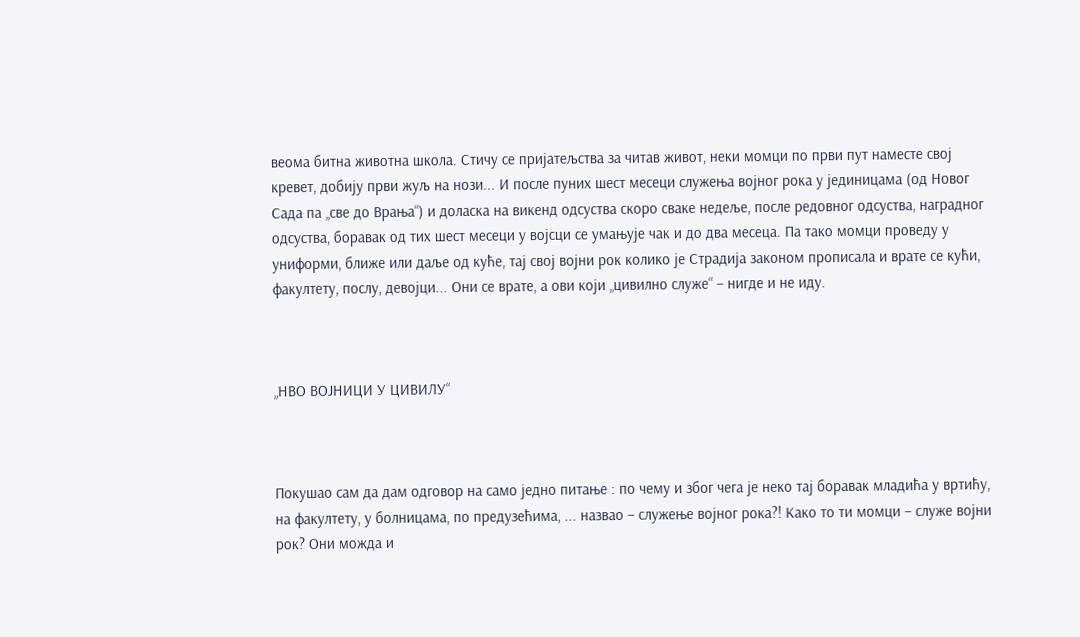веома битна животна школа. Стичу се пријатељства за читав живот, неки момци по први пут наместе свој кревет, добију први жуљ на нози... И после пуних шест месеци служења војног рока у јединицама (од Новог Сада па „све до Врања“) и доласка на викенд одсуства скоро сваке недеље, после редовног одсуства, наградног одсуства, боравак од тих шест месеци у војсци се умањује чак и до два месеца. Па тако момци проведу у униформи, ближе или даље од куће, тај свој војни рок колико је Страдија законом прописала и врате се кући, факултету, послу, девојци... Они се врате, а ови који „цивилно служе“ – нигде и не иду.



„НВО ВОЈНИЦИ У ЦИВИЛУ“



Покушао сам да дам одговор на само једно питање : по чему и због чега је неко тај боравак младића у вртићу, на факултету, у болницама, по предузећима, ... назвао – служење војног рока?! Како то ти момци – служе војни рок? Они можда и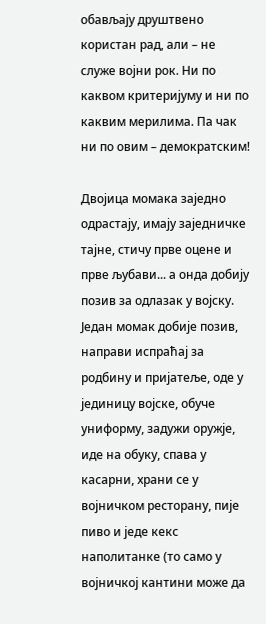обављају друштвено користан рад, али – не служе војни рок. Ни по каквом критеријуму и ни по каквим мерилима. Па чак ни по овим – демократским!

Двојица момака заједно одрастају, имају заједничке тајне, стичу прве оцене и прве љубави... а онда добију позив за одлазак у војску. Један момак добије позив, направи испраћај за родбину и пријатеље, оде у јединицу војске, обуче униформу, задужи оружје, иде на обуку, спава у касарни, храни се у војничком ресторану, пије пиво и једе кекс наполитанке (то само у војничкој кантини може да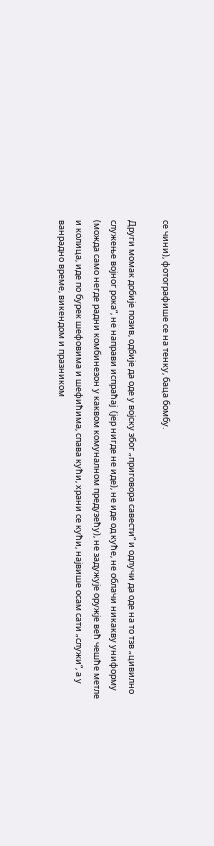се чини), фотографише се на тенку, баца бомбу.

Други момак добије позив, одбије да оде у војску због „приговора савести“ и одлучи да оде на то тзв „цивилно служење војног рока“, не направи испраћај  (јер нигде не иде), не иде од куће, не облачи никакву униформу (можда само негде радни комбинезон у каквом комуналном предузећу), не задужује оружје већ чешће метле и колица, иде по бурек шефовима и шефићима, спава кући, храни се кући, највише осам сати „служи“, а у ванрадно време, викендом и празником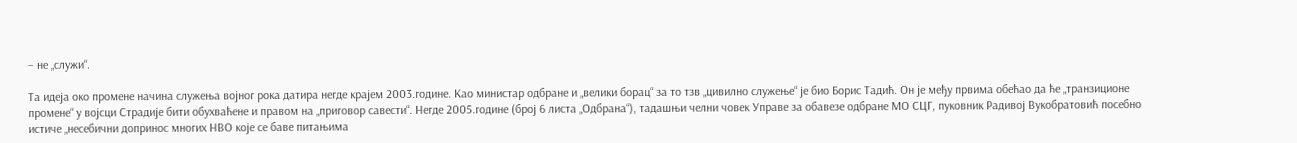– не „служи“.

Та идеја око промене начина служења војног рока датира негде крајем 2003.године. Као министар одбране и „велики борац“ за то тзв „цивилно служење“ је био Борис Тадић. Он је међу првима обећао да ће „транзиционе промене“ у војсци Страдије бити обухваћене и правом на „приговор савести“. Негде 2005.године (број 6 листа „Одбрана“), тадашњи челни човек Управе за обавезе одбране МО СЦГ, пуковник Радивој Вукобратовић посебно истиче „несебични допринос многих НВО које се баве питањима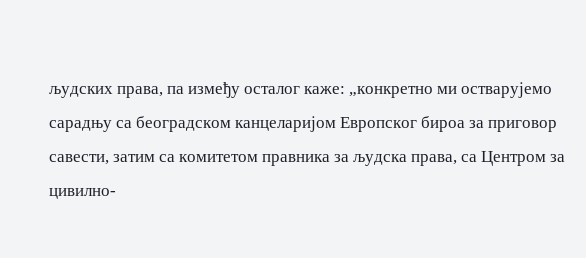људских права, па између осталог каже: „конкретно ми остварујемо сарадњу са београдском канцеларијом Европског бироа за приговор савести, затим са комитетом правника за људска права, са Центром за цивилно-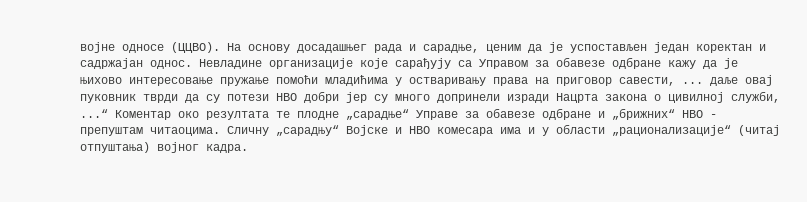војне односе (ЦЦВО). На основу досадашњег рада и сарадње, ценим да је успостављен један коректан и садржајан однос. Невладине организације које сарађују са Управом за обавезе одбране кажу да је њихово интересовање пружање помоћи младићима у остваривању права на приговор савести, ... даље овај пуковник тврди да су потези НВО добри јер су много допринели изради Нацрта закона о цивилној служби, ...“ Коментар око резултата те плодне „сарадње“ Управе за обавезе одбране и „брижних“ НВО - препуштам читаоцима. Сличну „сарадњу“ Војске и НВО комесара има и у области „рационализације“ (читај отпуштања) војног кадра.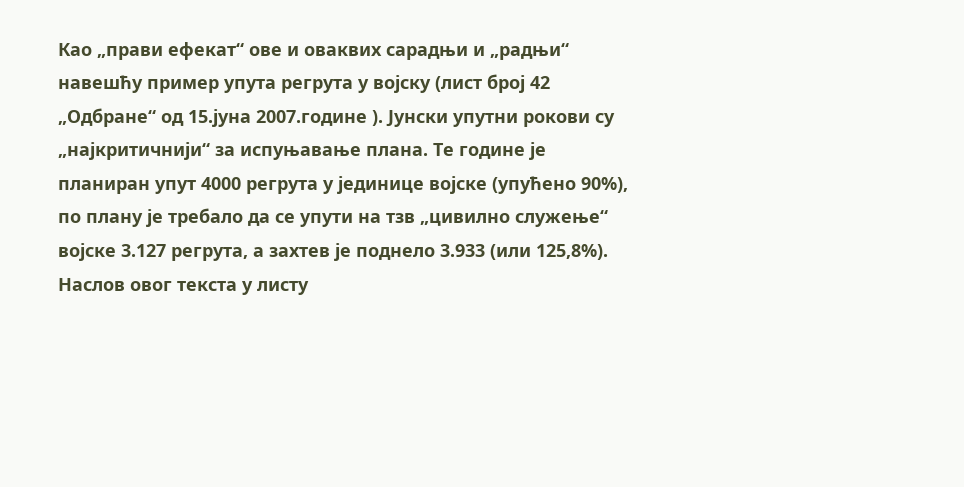Као „прави ефекат“ ове и оваквих сарадњи и „радњи“ навешћу пример упута регрута у војску (лист број 42 „Одбране“ од 15.јуна 2007.године ). Јунски упутни рокови су „најкритичнији“ за испуњавање плана. Те године је планиран упут 4000 регрута у јединице војске (упућено 90%),  по плану је требало да се упути на тзв „цивилно служење“ војске 3.127 регрута, а захтев је поднело 3.933 (или 125,8%). Наслов овог текста у листу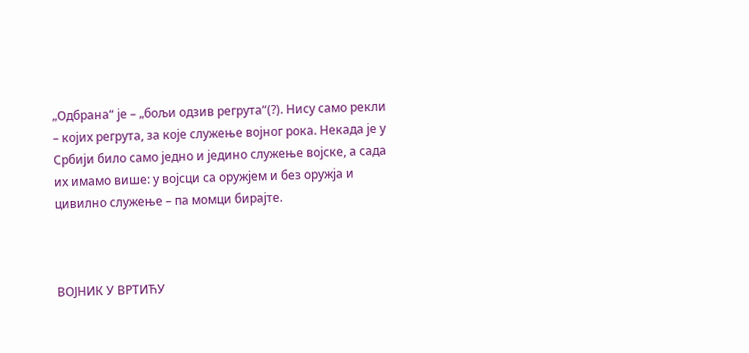„Одбрана“ је – „бољи одзив регрута“(?). Нису само рекли – којих регрута, за које служење војног рока. Некада је у Србији било само једно и једино служење војске, а сада их имамо више: у војсци са оружјем и без оружја и цивилно служење – па момци бирајте.



ВОЈНИК У ВРТИЋУ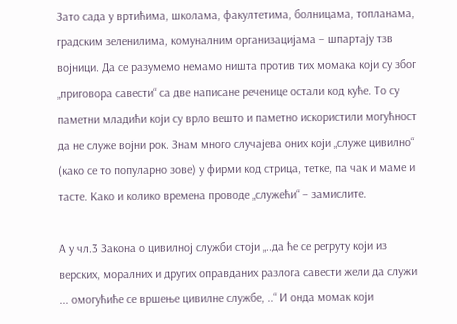Зато сада у вртићима, школама, факултетима, болницама, топланама, градским зеленилима, комуналним организацијама – шпартају тзв војници. Да се разумемо немамо ништа против тих момака који су због „приговора савести“ са две написане реченице остали код куће. То су паметни младићи који су врло вешто и паметно искористили могућност да не служе војни рок. Знам много случајева оних који „служе цивилно“ (како се то популарно зове) у фирми код стрица, тетке, па чак и маме и тасте. Како и колико времена проводе „служећи“ – замислите.

А у чл.3 Закона о цивилној служби стоји „..да ће се регруту који из верских, моралних и других оправданих разлога савести жели да служи ... омогућиће се вршење цивилне службе, ..“ И онда момак који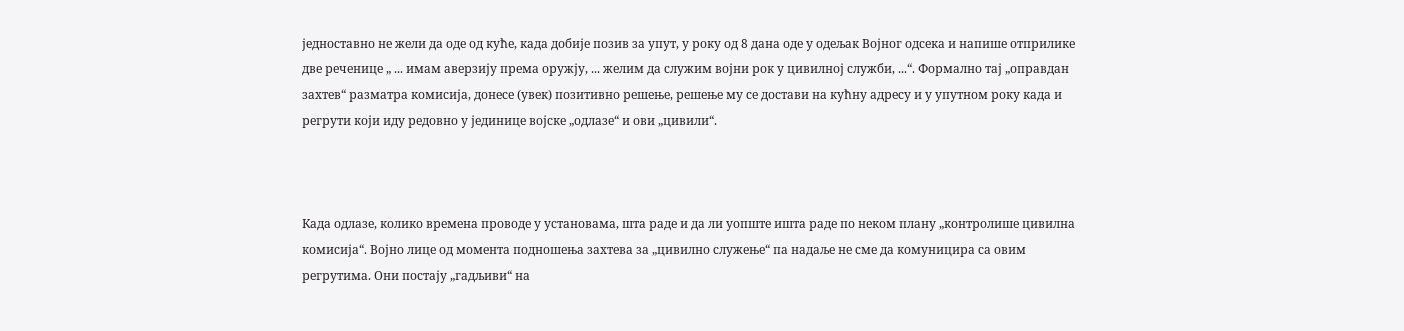једноставно не жели да оде од куће, када добије позив за упут, у року од 8 дана оде у одељак Војног одсека и напише отприлике две реченице „ ... имам аверзију према оружју, ... желим да служим војни рок у цивилној служби, ...“. Формално тај „оправдан захтев“ разматра комисија, донесе (увек) позитивно решење, решење му се достави на кућну адресу и у упутном року када и регрути који иду редовно у јединице војске „одлазе“ и ови „цивили“.



Када одлазе, колико времена проводе у установама, шта раде и да ли уопште ишта раде по неком плану „контролише цивилна комисија“. Војно лице од момента подношења захтева за „цивилно служење“ па надаље не сме да комуницира са овим регрутима. Они постају „гадљиви“ на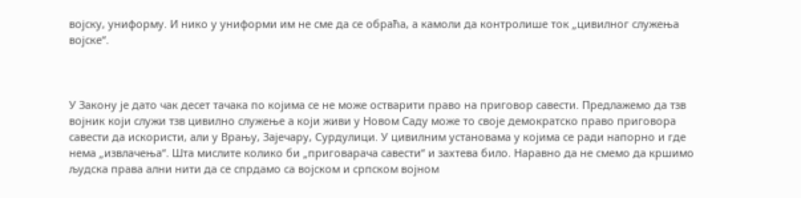војску, униформу. И нико у униформи им не сме да се обраћа, а камоли да контролише ток „цивилног служења војске“.



У Закону је дато чак десет тачака по којима се не може остварити право на приговор савести. Предлажемо да тзв војник који служи тзв цивилно служење а који живи у Новом Саду може то своје демократско право приговора савести да искористи, али у Врању, Зајечару, Сурдулици. У цивилним установама у којима се ради напорно и где нема „извлачења“. Шта мислите колико би „приговарача савести“ и захтева било. Наравно да не смемо да кршимо људска права ални нити да се спрдамо са војском и српском војном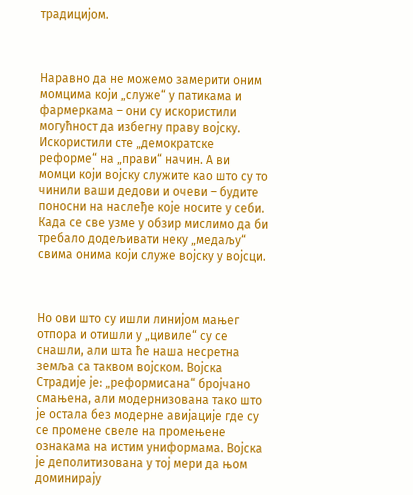традицијом.



Наравно да не можемо замерити оним момцима који „служе“ у патикама и фармеркама – они су искористили могућност да избегну праву војску. Искористили сте „демократске реформе“ на „прави“ начин. А ви момци који војску служите као што су то чинили ваши дедови и очеви – будите поносни на наслеђе које носите у себи. Када се све узме у обзир мислимо да би требало додељивати неку „медаљу“ свима онима који служе војску у војсци.



Но ови што су ишли линијом мањег отпора и отишли у „цивиле“ су се снашли, али шта ће наша несретна земља са таквом војском. Војска Страдије је: „реформисана“ бројчано смањена, али модернизована тако што је остала без модерне авијације где су се промене свеле на промењене ознакама на истим униформама. Војска је деполитизована у тој мери да њом доминирају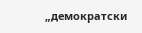„демократски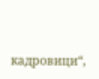кадровици“,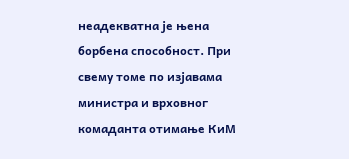неадекватна је њена борбена способност. При свему томе по изјавама министра и врховног комаданта отимање КиМ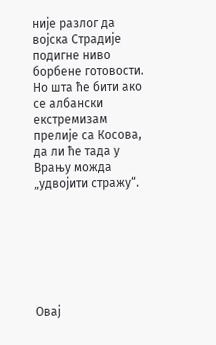није разлог да војска Страдије подигне ниво борбене готовости. Но шта ће бити ако се албански екстремизам прелије са Косова, да ли ће тада у Врању можда „удвојити стражу“.







Овај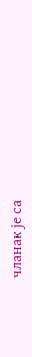чланак је са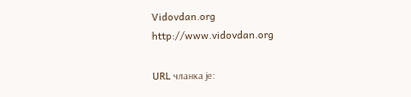Vidovdan.org
http://www.vidovdan.org

URL чланка је: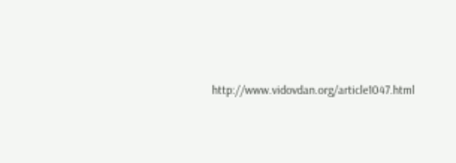http://www.vidovdan.org/article1047.html